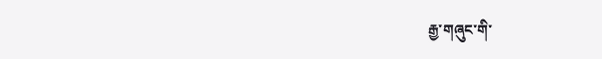རྒྱ་གཞུང་གི་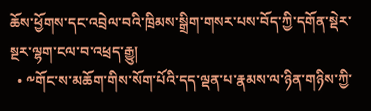ཆོས་ཕྱོགས་དང་འབྲེལ་བའི་ཁྲིམས་སྒྲིག་གསར་པས་བོད་ཀྱི་དགོན་སྡེར་སྔར་ལྷག་ངལ་བ་འཕྲད་རྒྱུ།
  • ༸གོང་ས་མཆོག་གིས་སོག་པོའི་དད་ལྡན་པ་རྣམས་ལ་ཉིན་གཉིས་ཀྱི་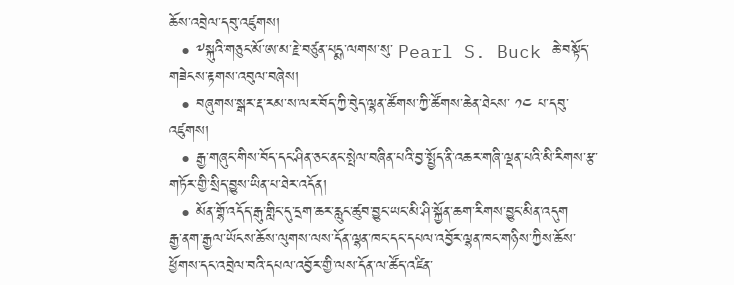ཆོས་འབྲེལ་དབུ་འཛུགས།
  • ༸སྐུའི་གཅུང་མོ་ཨ་མ་རྗེ་བཙུན་པདྨ་ལགས་སུ་ Pearl S. Buck ཆེ་བསྟོད་གཟེངས་རྟགས་འབུལ་བཞེས།
  • བཞུགས་སྒར་རྡ་རམ་ས་ལར་བོད་ཀྱི་བེུད་ལྷན་ཚོགས་ཀྱི་ཚོགས་ཆེན་ཐེངས་ ༡༤ པ་དབུ་འཛུགས།
  • རྒྱ་གཞུང་གིས་བོད་དང་ཤིན་ཅང་ནང་སྤེལ་བཞིན་པའི་བྱ་སྤྱོད་ནི་འཆར་གཞི་ལྡན་པའི་མི་རིགས་རྩ་གཏོར་གྱི་སྲིད་བྱུས་ཡིན་པ་ཐེར་འདོན།
  • མོན་གྷོ་འདོད་རྒུ་གླིང་དུ་དྲག་ཆར་རླུང་ཚུབ་བྱུང་ཡང་མི་ཤི་སྐྱོན་ཆག་རིགས་བྱུང་མིན་འདུག
རྒྱ་ནག་རྒྱལ་ཡོངས་ཆོས་ལུགས་ལས་དོན་ལྷན་ཁང་དང་དཔལ་འབྱོར་ལྷན་ཁང་གཉིས་ཀྱིས་ཆོས་ཕྱོགས་དང་འབྲེལ་བའི་དཔལ་འབྱོར་གྱི་ལས་དོན་ལ་ཚོད་འཛིན་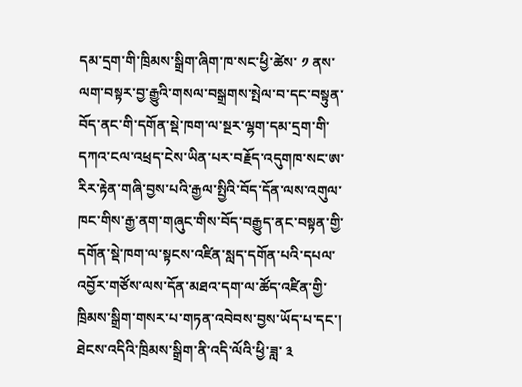དམ་དྲག་གི་ཁྲིམས་སྒྲིག་ཞིག་ཁ་སང་ཕྱི་ཚེས་ ༡ ནས་ལག་བསྟར་བྱ་རྒྱུའི་གསལ་བསྒྲགས་སྤེལ་བ་དང་བསྟུན་བོད་ནང་གི་དགོན་སྡེ་ཁག་ལ་སྔར་ལྷག་དམ་དྲག་གི་དཀའ་ངལ་འཕྲད་ངེས་ཡིན་པར་བརྗོད་འདུགཁ་སང་ཨ་རིར་རྟེན་གཞི་བྱས་པའི་རྒྱལ་སྤྱིའི་བོད་དོན་ལས་འགུལ་ཁང་གིས་རྒྱ་ནག་གཞུང་གིས་བོད་བརྒྱུད་ནང་བསྟན་གྱི་དགོན་སྡེ་ཁག་ལ་སྟངས་འཛིན་སླད་དགོན་པའི་དཔལ་འབྱོར་གཙོས་ལས་དོན་མཐའ་དག་ལ་ཚོད་འཛིན་གྱི་ཁྲིམས་སྒྲིག་གསར་པ་གཏན་འབེབས་བྱས་ཡོད་པ་དང་། ཐེངས་འདིའི་ཁྲིམས་སྒྲིག་ནི་འདི་ལོའི་ཕྱི་ཟླ་ ༣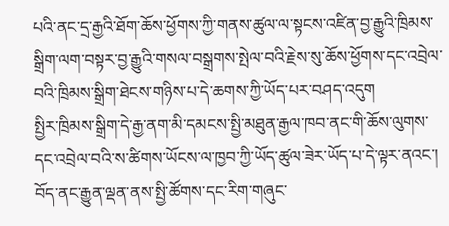པའི་ནང་དྲ་རྒྱའི་ཐོག་ཆོས་ཕྱོགས་ཀྱི་གནས་ཚུལ་ལ་སྟངས་འཛིན་བྱ་རྒྱུའི་ཁྲིམས་སྒྲིག་ལག་བསྟར་བྱ་རྒྱུའི་གསལ་བསྒྲགས་སྤེལ་བའི་རྗེས་སུ་ཆོས་ཕྱོགས་དང་འབྲེལ་བའི་ཁྲིམས་སྒྲིག་ཐེངས་གཉིས་པ་དེ་ཆགས་ཀྱི་ཡོད་པར་བཤད་འདུག
སྤྱིར་ཁྲིམས་སྒྲིག་དེ་རྒྱ་ནག་མི་དམངས་སྤྱི་མཐུན་རྒྱལ་ཁབ་ནང་གི་ཆོས་ལུགས་དང་འབྲེལ་བའི་ས་ཚིགས་ཡོངས་ལ་ཁྱབ་ཀྱི་ཡོད་ཚུལ་ཟེར་ཡོད་པ་དེ་ལྟར་ནའང་། བོད་ནང་རྒྱུན་ལྡན་ནས་སྤྱི་ཚོགས་དང་རིག་གཞུང་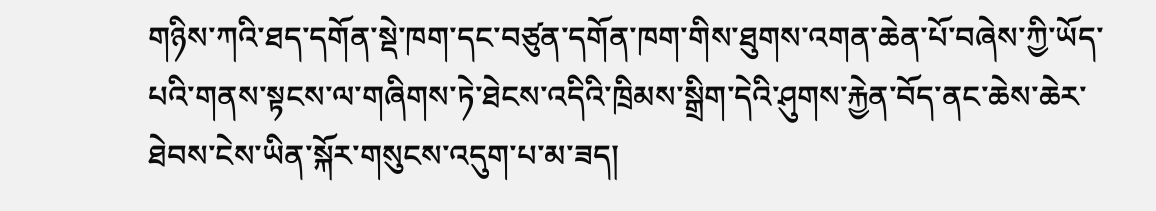གཉིས་ཀའི་ཐད་དགོན་སྡེ་ཁག་དང་བཙུན་དགོན་ཁག་གིས་ཐུགས་འགན་ཆེན་པོ་བཞེས་ཀྱི་ཡོད་པའི་གནས་སྟངས་ལ་གཞིགས་ཏེ་ཐེངས་འདིའི་ཁྲིམས་སྒྲིག་དེའི་ཤུགས་རྐྱེན་བོད་ནང་ཆེས་ཆེར་ཐེབས་ངེས་ཡིན་སྐོར་གསུངས་འདུག་པ་མ་ཟད།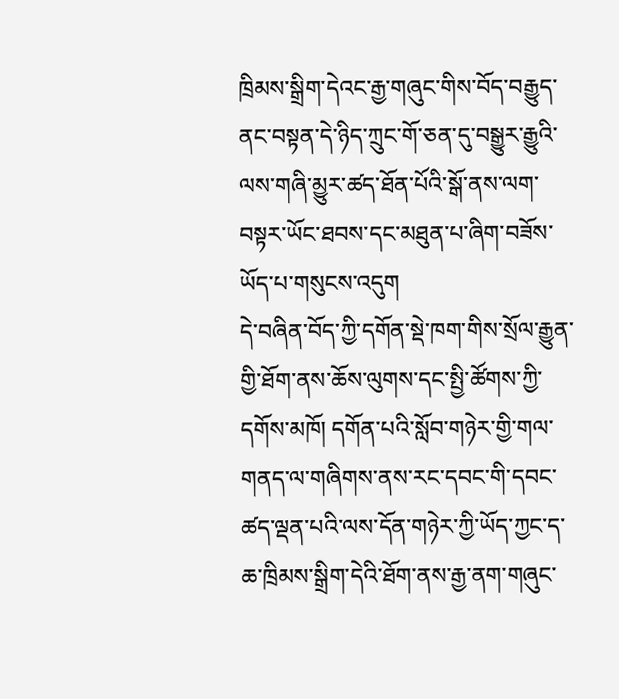ཁྲིམས་སྒྲིག་དེའང་རྒྱ་གཞུང་གིས་བོད་བརྒྱུད་ནང་བསྟན་དེ་ཉིད་ཀྲུང་གོ་ཅན་དུ་བསྒྱུར་རྒྱུའི་ལས་གཞི་མྱུར་ཚད་ཐོན་པོའི་སྒོ་ནས་ལག་བསྟར་ཡོང་ཐབས་དང་མཐུན་པ་ཞིག་བཟོས་ཡོད་པ་གསུངས་འདུག
དེ་བཞིན་བོད་ཀྱི་དགོན་སྡེ་ཁག་གིས་སྲོལ་རྒྱུན་གྱི་ཐོག་ནས་ཆོས་ལུགས་དང་སྤྱི་ཚོགས་ཀྱི་དགོས་མཁོ། དགོན་པའི་སློབ་གཉེར་གྱི་གལ་གནད་ལ་གཞིགས་ནས་རང་དབང་གི་དབང་ཚད་ལྡན་པའི་ལས་དོན་གཉེར་ཀྱི་ཡོད་ཀྱང་ད་ཆ་ཁྲིམས་སྒྲིག་དེའི་ཐོག་ནས་རྒྱ་ནག་གཞུང་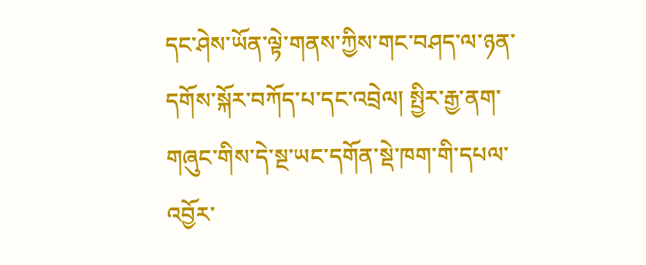དང་ཤེས་ཡོན་ལྟེ་གནས་ཀྱིས་གང་བཤད་ལ་ཉན་དགོས་སྐོར་བཀོད་པ་དང་འབྲེལ། སྤྱིར་རྒྱ་ནག་གཞུང་གིས་དེ་སྔ་ཡང་དགོན་སྡེ་ཁག་གི་དཔལ་འབྱོར་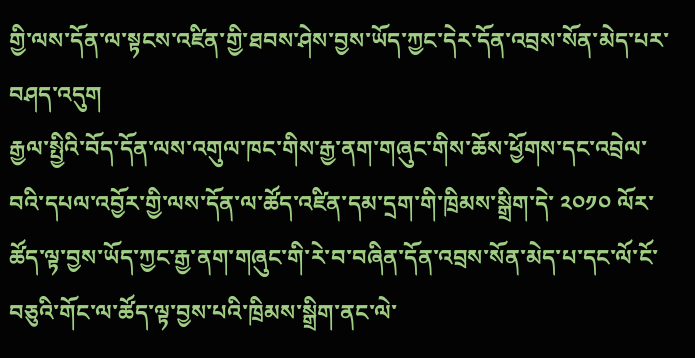གྱི་ལས་དོན་ལ་སྟངས་འཛིན་གྱི་ཐབས་ཤེས་བྱས་ཡོད་ཀྱང་དེར་དོན་འབྲས་སོན་མེད་པར་བཤད་འདུག
རྒྱལ་སྤྱིའི་བོད་དོན་ལས་འགུལ་ཁང་གིས་རྒྱ་ནག་གཞུང་གིས་ཆོས་ཕྱོགས་དང་འབྲེལ་བའི་དཔལ་འབྱོར་གྱི་ལས་དོན་ལ་ཚོད་འཛིན་དམ་དྲག་གི་ཁྲིམས་སྒྲིག་དེ་ ༢༠༡༠ ལོར་ཚོད་ལྟ་བྱས་ཡོད་ཀྱང་རྒྱ་ནག་གཞུང་གི་རེ་བ་བཞིན་དོན་འབྲས་སོན་མེད་པ་དང་ལོ་ངོ་བཅུའི་གོང་ལ་ཚོད་ལྟ་བྱས་པའི་ཁྲིམས་སྒྲིག་ནང་ལེ་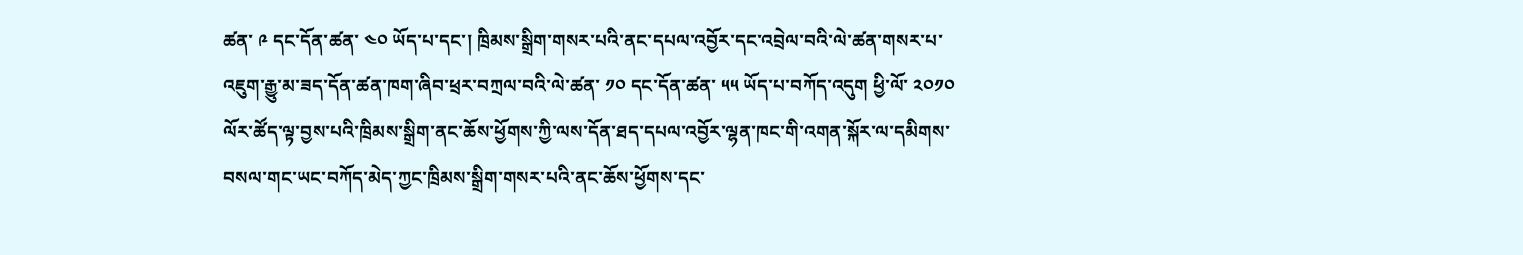ཚན་ ༩ དང་དོན་ཚན་ ༤༠ ཡོད་པ་དང་། ཁྲིམས་སྒྲིག་གསར་པའི་ནང་དཔལ་འབྱོར་དང་འབྲེལ་བའི་ལེ་ཚན་གསར་པ་འཇུག་རྒྱུ་མ་ཟད་དོན་ཚན་ཁག་ཞིབ་ཕྲར་བཀྲལ་བའི་ལེ་ཚན་ ༡༠ དང་དོན་ཚན་ ༥༥ ཡོད་པ་བཀོད་འདུག ཕྱི་ལོ་ ༢༠༡༠ ལོར་ཚོད་ལྟ་བྱས་པའི་ཁྲིམས་སྒྲིག་ནང་ཆོས་ཕྱོགས་ཀྱི་ལས་དོན་ཐད་དཔལ་འབྱོར་ལྷན་ཁང་གི་འགན་སྐོར་ལ་དམིགས་བསལ་གང་ཡང་བཀོད་མེད་ཀྱང་ཁྲིམས་སྒྲིག་གསར་པའི་ནང་ཆོས་ཕྱོགས་དང་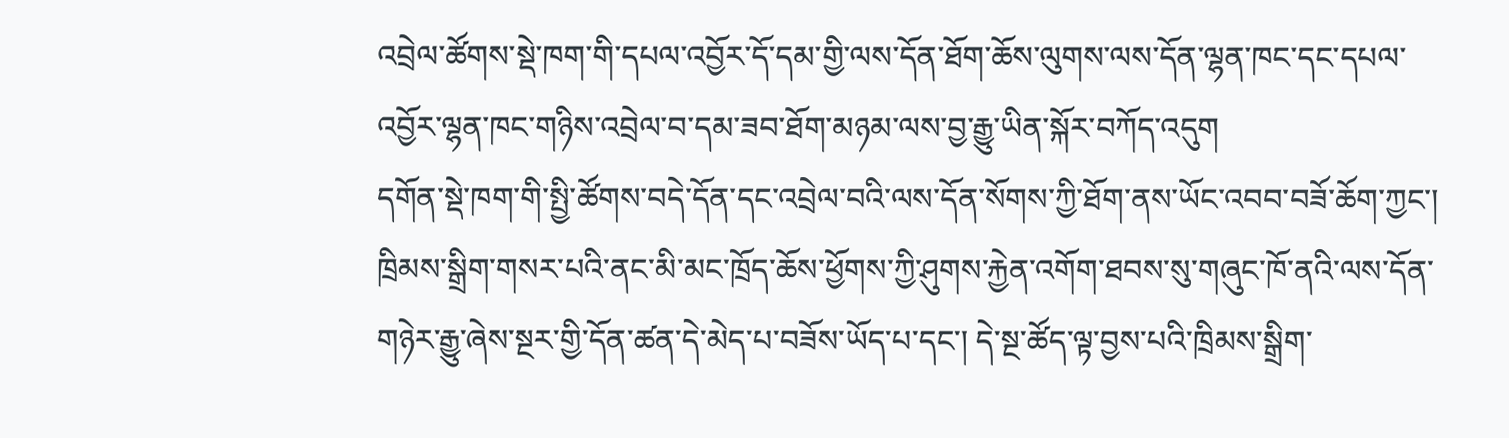འབྲེལ་ཚོགས་སྡེ་ཁག་གི་དཔལ་འབྱོར་དོ་དམ་གྱི་ལས་དོན་ཐོག་ཆོས་ལུགས་ལས་དོན་ལྷན་ཁང་དང་དཔལ་འབྱོར་ལྷན་ཁང་གཉིས་འབྲེལ་བ་དམ་ཟབ་ཐོག་མཉམ་ལས་བྱ་རྒྱུ་ཡིན་སྐོར་བཀོད་འདུག
དགོན་སྡེ་ཁག་གི་སྤྱི་ཚོགས་བདེ་དོན་དང་འབྲེལ་བའི་ལས་དོན་སོགས་ཀྱི་ཐོག་ནས་ཡོང་འབབ་བཟོ་ཆོག་ཀྱང་། ཁྲིམས་སྒྲིག་གསར་པའི་ནང་མི་མང་ཁྲོད་ཆོས་ཕྱོགས་ཀྱི་ཤུགས་རྐྱེན་འགོག་ཐབས་སུ་གཞུང་ཁོ་ནའི་ལས་དོན་གཉེར་རྒྱུ་ཞེས་སྔར་གྱི་དོན་ཚན་དེ་མེད་པ་བཟོས་ཡོད་པ་དང་། དེ་སྔ་ཚོད་ལྟ་བྱས་པའི་ཁྲིམས་སྒྲིག་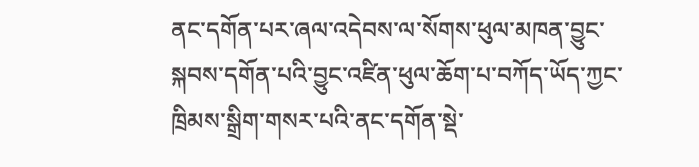ནང་དགོན་པར་ཞལ་འདེབས་ལ་སོགས་ཕུལ་མཁན་བྱུང་སྐབས་དགོན་པའི་བྱུང་འཛིན་ཕུལ་ཆོག་པ་བཀོད་ཡོད་ཀྱང་ཁྲིམས་སྒྲིག་གསར་པའི་ནང་དགོན་སྡེ་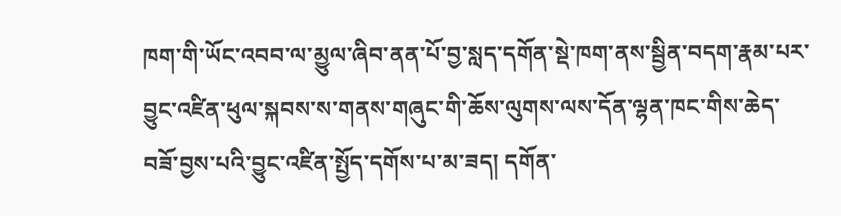ཁག་གི་ཡོང་འབབ་ལ་མྱུལ་ཞིབ་ནན་པོ་བྱ་སླད་དགོན་སྡེ་ཁག་ནས་སྦྱིན་བདག་རྣམ་པར་བྱུང་འཛིན་ཕུལ་སྐབས་ས་གནས་གཞུང་གི་ཆོས་ལུགས་ལས་དོན་ལྷན་ཁང་གིས་ཆེད་བཟོ་བྱས་པའི་བྱུང་འཛིན་སྤྱོད་དགོས་པ་མ་ཟད། དགོན་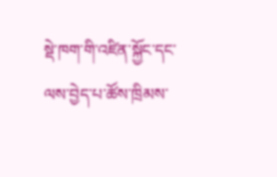སྡེ་ཁག་གི་འཛིན་སྐྱོང་དང་ལས་བྱེད་པ་ཚོས་ཁྲིམས་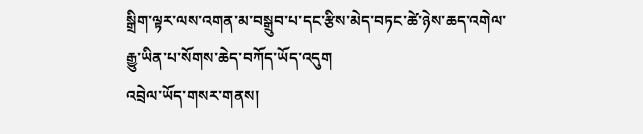སྒྲིག་ལྟར་ལས་འགན་མ་བསྒྲུབ་པ་དང་རྩིས་མེད་བཏང་ཚེ་ཉེས་ཆད་འགེལ་རྒྱུ་ཡིན་པ་སོགས་ཆེད་བཀོད་ཡོད་འདུག
འབྲེལ་ཡོད་གསར་གནས།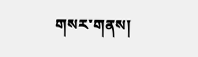གསར་གནས།